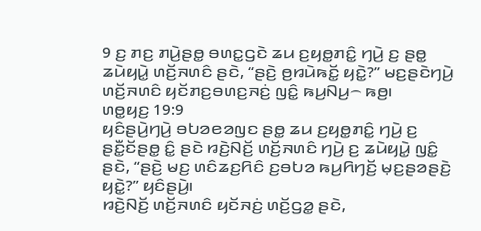9 ꤢ꤬ ꤊꤢ꤬ ꤊꤣꤧ꤬ꤔꤥ꤭ ꤋꤛꤢ꤭ꤞꤢꤧ ꤘꤣ ꤢ꤬ꤟꤥ꤭ꤊꤢꤨ꤭ ꤚꤣꤧ꤬ ꤢ꤬ ꤔꤥ꤭ ꤘꤣꤧꤟꤣꤧ꤭ ꤛꤢꤩ꤬ꤏꤛꤢꤨ ꤔꤢꤧ, “ꤔꤢꤧ꤬ ꤥ꤬ꤙꤣꤧꤒꤢꤩ꤭ ꤟꤢꤧ꤭?” ꤗꤢ꤬ꤔꤢꤧꤚꤣꤧ꤬ ꤛꤢꤩ꤬ꤏꤛꤢꤨ ꤟꤢꤩꤊꤢ꤬ꤋꤛꤢ꤬ꤏꤢꤦ꤬ ꤜꤢꤨ꤭ ꤒꤣ꤬ꤡꤣ꤬꤮ ꤒꤥ꤬꤯
ꤛꤥ꤭ꤟꤢ꤬ 19:9
ꤟꤢꤨꤔꤣꤧ꤬ꤚꤣꤧ꤬ ꤋꤝꤤꤕꤤꤜꤢ ꤔꤥ꤭ ꤘꤣ ꤢ꤬ꤟꤥ꤭ꤊꤢꤨ꤭ ꤚꤣꤧ꤬ ꤢ꤬ ꤔꤢꤪ꤭ꤢꤩꤔꤥ꤭ ꤢꤨ꤭ ꤔꤢꤧ ꤙꤢꤧ꤬ꤡꤢꤩ꤬ ꤛꤢꤩ꤬ꤏꤛꤢꤨ ꤚꤣꤧ꤬ ꤢ꤬ ꤘꤣꤧꤟꤣꤧ꤭ ꤜꤢꤨ꤭ ꤔꤢꤧ, “ꤔꤢꤧ꤬ ꤗꤢ꤬ ꤛꤢꤨꤘꤢ꤬ꤖꤢꤨ ꤢ꤬ꤋꤝꤤ ꤒꤣ꤬ꤖꤚꤢꤩ꤬ ꤗ꤫ꤢ꤬ꤔꤤꤔꤢꤧ꤬ ꤟꤢꤧ꤭?” ꤟꤢꤨꤔꤣꤧ꤬꤯
ꤙꤢꤧ꤬ꤡꤢꤩ꤬ ꤛꤢꤩ꤬ꤏꤛꤢꤨ ꤟꤢꤩꤏꤢꤦ꤬ ꤛꤢꤩ꤬ꤞꤤ꤭ ꤔꤢꤧ,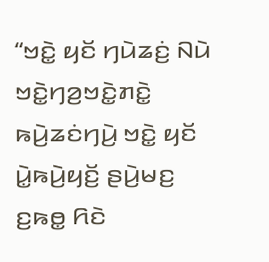“ꤠꤢꤧ꤭ ꤟꤢꤩ ꤚꤣꤧꤘꤢꤦ꤬ ꤡꤣꤧ ꤠꤢꤧ꤭ꤚꤤ꤬ꤠꤢꤧ꤭ꤊꤢꤧ꤭ ꤒꤣꤧ꤬ꤘꤢꤦꤚꤣꤧ꤬ ꤠꤢꤧ꤭ ꤟꤢꤩ ꤣꤧ꤭ꤒꤣꤧ꤬ꤟꤢꤩ꤬ ꤔꤣꤧ꤬ꤗꤢ꤬ ꤢ꤬ꤒꤥ꤭ ꤖꤢꤧ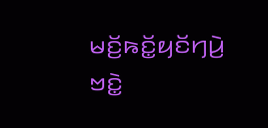ꤗꤢꤩ꤬ꤒꤢꤩ꤭ꤟꤢꤩꤚꤣꤧ꤬ ꤠꤢꤧ꤭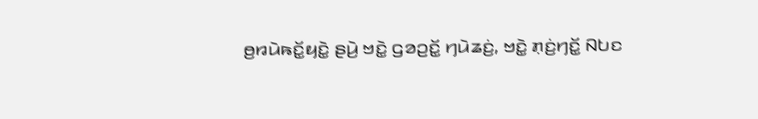ꤥ꤬ꤙꤣꤧꤒꤢꤩ꤭ꤟꤢꤧ꤭ ꤔꤣꤧ꤬ ꤠꤢꤧ꤭ ꤞꤤꤑꤢꤩ꤭ ꤚꤣꤧꤘꤢꤦ꤬, ꤠꤢꤧ꤭ ꤊ꤫ꤢꤦ꤬ꤚꤢꤩ꤭ ꤡꤝꤢ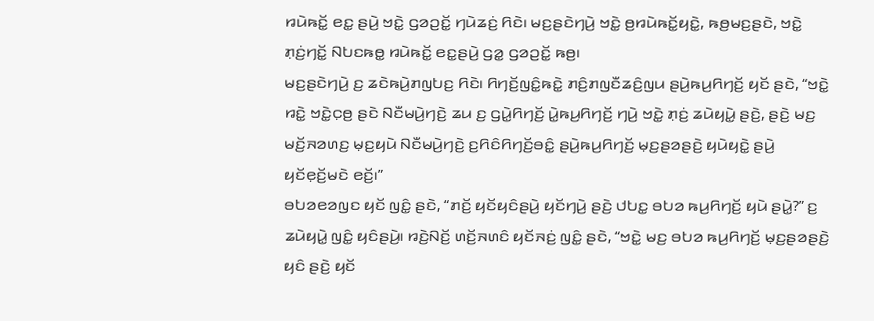ꤙꤣꤧꤒꤢꤩ꤭ ꤕꤢ꤭ ꤔꤣꤧ꤬ ꤠꤢꤧ꤭ ꤞꤤꤑꤢꤩ꤭ ꤚꤣꤧꤘꤢꤦ꤬ ꤖꤢꤧ꤯ ꤗꤢ꤬ꤔꤢꤧꤚꤣꤧ꤬ ꤠꤢꤧ꤭ ꤥ꤬ꤙꤣꤧꤒꤢꤩ꤭ꤟꤢꤧ꤭, ꤒꤥ꤬ꤗꤢ꤬ꤔꤢꤧ, ꤠꤢꤧ꤭ ꤊ꤫ꤢꤦ꤬ꤚꤢꤩ꤭ ꤡꤝꤢꤒꤥ꤭ ꤙꤣꤧꤒꤢꤩ꤭ ꤕꤢ꤭ꤔꤣꤧ꤬ ꤞꤤ꤭ ꤞꤤꤑꤢꤩ꤭ ꤒꤥ꤬꤯
ꤗꤢ꤬ꤔꤢꤧꤚꤣꤧ꤬ ꤢ꤬ ꤘꤢꤧꤒꤣꤧ꤬ꤊꤜꤝꤢ꤬ ꤖꤢꤧ꤯ ꤖꤚꤢꤩ꤬ꤜꤢꤨ꤭ꤒꤢꤧ꤭ ꤊꤢꤨ꤬ꤊꤜꤢꤪꤘꤢꤨ꤬ꤜꤣ ꤔꤣꤧ꤬ꤒꤣ꤬ꤖꤚꤢꤩ꤬ ꤟꤢꤩ ꤔꤢꤧ, “ꤠꤢꤧ꤭ ꤙꤢꤧ꤭ ꤠꤢꤧ꤭ꤍ꤫ꤥ꤬ ꤔꤢꤧ ꤡꤢꤪꤗꤣꤧ꤬ꤚꤢꤧ꤬ ꤘꤣ ꤢ꤬ ꤞꤣꤧ꤭ꤖꤚꤢꤩ꤬ ꤣꤧ꤭ꤒꤣ꤬ꤖꤚꤢꤩ꤬ ꤚꤣꤧ꤬ ꤠꤢꤧ꤭ ꤊ꤫ꤢꤦ꤬ ꤘꤣꤧꤟꤣꤧ꤭ ꤔꤢꤧ꤬, ꤔꤢꤧ꤬ ꤗꤢ꤬ ꤗꤢꤩ꤬ꤏꤤꤛꤢ꤬ ꤗ꤫ꤢ꤬ꤟꤣꤧ ꤡꤢꤪꤗꤣꤧ꤬ꤚꤢꤧ꤬ ꤢ꤬ꤖꤢꤨꤖꤚꤢꤩ꤬ꤋꤢꤨ꤭ ꤔꤣꤧ꤬ꤒꤣ꤬ꤖꤚꤢꤩ꤬ ꤗ꤫ꤢ꤬ꤔꤤꤔꤢꤧ꤬ ꤟꤣꤧꤟꤢꤧ꤭ ꤔꤣꤧ꤬ ꤟꤢꤩꤕ꤫ꤢꤩ꤬ꤗꤢꤧ ꤕꤢꤩ꤬꤯”
ꤋꤝꤤꤕꤤꤜꤢ ꤟꤢꤩ ꤜꤢꤨ꤭ ꤔꤢꤧ, “ꤊꤢꤩ꤬ ꤟꤢꤩꤟꤢꤨꤔꤣꤧ꤬ ꤟꤢꤩꤚꤣꤧ꤬ ꤔꤢꤧ꤬ ꤓꤝꤢ꤭ ꤋꤝꤤ ꤒꤣ꤬ꤖꤚꤢꤩ꤬ ꤟꤣꤧ ꤔꤣꤧ꤭?” ꤢ꤬ ꤘꤣꤧꤟꤣꤧ꤭ ꤜꤢꤨ꤭ ꤟꤢꤨꤔꤣꤧ꤬꤯ ꤙꤢꤧ꤬ꤡꤢꤩ꤬ ꤛꤢꤩ꤬ꤏꤛꤢꤨ ꤟꤢꤩꤏꤢꤦ꤬ ꤜꤢꤨ꤭ ꤔꤢꤧ, “ꤠꤢꤧ꤭ ꤗꤢ꤬ ꤋꤝꤤ ꤒꤣ꤬ꤖꤚꤢꤩ꤬ ꤗ꤫ꤢ꤬ꤔꤤꤔꤢꤧ꤬ ꤟꤢꤨ ꤔꤢꤧ꤬ ꤟꤢꤩ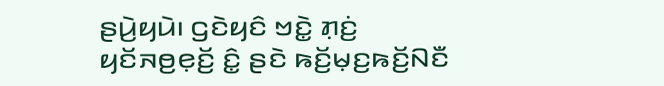ꤔꤣꤧ꤬ꤟꤣꤧ꤯ ꤞꤢꤧꤟꤢꤨ ꤠꤢꤧ꤭ ꤊ꤫ꤢꤦ꤬ ꤟꤢꤩꤏꤥ꤬ꤕ꤫ꤢꤩ꤬ ꤢꤨ꤭ ꤔꤢꤧ ꤒꤢꤩ꤬ꤗ꤫ꤢ꤬ꤒꤢꤩ꤬ꤡꤢꤪ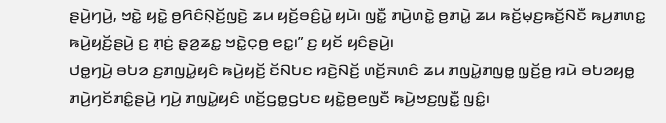ꤔꤣꤧ꤬ꤚꤣꤧ꤬, ꤠꤢꤧ꤭ ꤟꤢꤧ꤭ ꤥ꤬ꤖꤢꤨꤡ꤫ꤢꤩ꤬ꤜꤢꤧ꤬ ꤘꤣ ꤟꤢꤩ꤬ꤋꤢꤨ꤬ꤣꤧ꤭ ꤟꤣꤧ꤯ ꤜꤢꤪ꤭ ꤊꤣꤧ꤬ꤛꤢꤧ꤭ ꤥ꤬ꤊꤣꤧ꤭ ꤘꤣ ꤒꤢꤩ꤬ꤗ꤫ꤢ꤬ꤒꤢꤩ꤬ꤡꤢꤪ ꤒꤣ꤬ꤊꤛꤢ꤭ ꤒꤣꤧ꤬ꤟꤢꤩ꤬ꤔꤣꤧ꤬ ꤢ꤬ ꤊ꤫ꤢꤦ꤬ ꤔ꤫ꤤ꤬ꤘꤢ꤭ ꤠꤢꤧ꤭ꤍ꤫ꤥ꤬ ꤕꤢ꤭꤯” ꤢ꤬ ꤟꤢꤩ ꤟꤢꤨꤔꤣꤧ꤬꤯
ꤓꤥ꤭ꤚꤣꤧ꤬ ꤋꤝꤤ ꤢ꤬ꤊꤜꤣꤧ꤭ꤟꤢꤨ ꤒꤣꤧ꤬ꤟꤢꤩ꤬ ꤢꤩꤡꤝꤢ ꤙꤢꤧ꤬ꤡꤢꤩ꤬ ꤛꤢꤩ꤬ꤏꤛꤢꤨ ꤘꤣ ꤊꤜꤣꤧ꤭ꤊꤜꤥ꤭ ꤜ꤫ꤢꤩ꤬ꤥ꤬ ꤙꤣꤧ ꤋꤝꤤꤟꤥ꤭ ꤊꤣꤧ꤬ꤚꤢꤩꤊꤢꤨ꤭ꤔꤣꤧ꤬ ꤚꤣꤧ꤬ ꤊꤜꤣꤧ꤭ꤟꤢꤨ ꤛꤢꤩ꤬ꤞꤥ꤭ꤞꤝꤢ ꤟꤢꤧ꤭ꤥ꤬ꤕꤜꤢꤪ ꤒꤣꤧ꤬ꤠꤢ꤬ꤜꤢꤪ꤭ ꤜꤢꤨ꤭꤯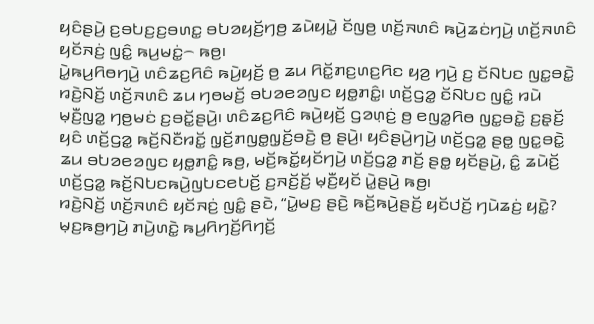ꤟꤢꤨꤔꤣꤧ꤬ ꤢ꤬ꤋꤝꤢ꤬ꤢ꤬ꤋꤛꤢ꤭ ꤋꤝꤤꤟꤢꤩ꤬ꤚꤥ꤬ ꤘꤣꤧꤟꤣꤧ꤭ ꤢꤩꤜꤥ꤬ ꤛꤢꤩ꤬ꤏꤛꤢꤨ ꤒꤣꤧ꤬ꤘꤢꤦꤚꤣꤧ꤬ ꤛꤢꤩ꤬ꤏꤛꤢꤨ ꤟꤢꤩꤏꤢꤦ꤬ ꤜꤢꤨ꤭ ꤒꤣ꤬ꤗꤢꤦ꤭꤮ ꤒꤥ꤬꤯
ꤣꤧ꤭ꤒꤣ꤬ꤖꤥꤚꤣꤧ꤬ ꤛꤢꤨꤘꤢ꤬ꤖꤢꤨ ꤒꤣꤧ꤬ꤟꤢꤩ꤬ ꤥ꤬ ꤘꤣ ꤖꤢꤩ꤭ꤊꤢ꤬ꤛꤢ꤬ꤖꤢ ꤟꤤ꤬ ꤚꤣꤧ꤬ ꤢ꤬ ꤢꤩꤡꤝꤢ ꤜꤢ꤭ꤋꤢꤧ꤭ ꤙꤢꤧ꤬ꤡꤢꤩ꤬ ꤛꤢꤩ꤬ꤏꤛꤢꤨ ꤘꤣ ꤚꤥꤗꤢꤩ꤬ ꤋꤝꤤꤕꤤꤜꤢ ꤟꤥ꤭ꤊꤢꤨ꤭꤯ ꤛꤢꤩ꤬ꤞꤤ꤭ ꤢꤩꤡꤝꤢ ꤜꤢꤨ꤭ ꤙꤣꤧ ꤗ꤫ꤢꤪ꤬ꤜꤤ꤭ ꤚꤥ꤬ꤗꤢꤦ ꤢ꤬ꤋꤢꤩ꤭ꤔꤣꤧ꤬꤯ ꤛꤢꤨꤘꤢ꤬ꤖꤢꤨ ꤒꤣꤧ꤬ꤟꤢꤩ꤬ ꤞꤤꤛ꤫ꤢꤦ꤬ ꤥ꤬ ꤕꤜꤤ꤭ꤖꤥ ꤜꤢ꤭ꤋꤢꤧ꤭ ꤢ꤬ꤔ꤫ꤢꤩ꤬ ꤟꤢꤨ ꤛꤢꤩ꤬ꤞꤤ꤭ ꤒꤢꤩ꤬ꤡꤢꤪꤙꤢꤩ꤭ ꤜ꤫ꤢꤩ꤬ꤊꤜꤥ꤭ꤜ꤫ꤢꤩ꤬ꤋꤢꤧ꤬ ꤥ꤬ ꤔꤣꤧ꤬꤯ ꤟꤢꤨꤔꤣꤧ꤬ꤚꤣꤧ꤬ ꤛꤢꤩ꤬ꤞꤤ꤭ ꤔꤥ꤭ ꤜꤢ꤭ꤋꤢꤧ꤭ ꤘꤣ ꤋꤝꤤꤕꤤꤜꤢ ꤟꤥ꤭ꤊꤢꤨ꤭ ꤒꤥ꤬, ꤗꤢꤩ꤬ꤒꤢꤩ꤭ꤟꤢꤩꤚꤣꤧ꤬ ꤛꤢꤩ꤬ꤞꤤ꤭ ꤊꤢꤩ꤬ ꤔꤥ꤭ ꤟꤢꤩꤔꤣꤧ꤬, ꤢꤨ꤭ ꤘꤣꤧꤢꤩ꤬ ꤛꤢꤩ꤬ꤞꤤ꤭ ꤒꤢꤩ꤬ꤡꤝꤢꤒꤣꤧ꤬ꤜꤝꤢꤕꤝꤢꤩ꤬ ꤢ꤬ꤏꤢꤩ꤬ꤢꤩ꤬ ꤗ꤫ꤢꤪ꤬ꤟꤢꤩ ꤣꤧ꤭ꤔꤣꤧ꤬ ꤒꤥ꤬꤯
ꤙꤢꤧ꤬ꤡꤢꤩ꤬ ꤛꤢꤩ꤬ꤏꤛꤢꤨ ꤟꤢꤩꤏꤢꤦ꤬ ꤜꤢꤨ꤭ ꤔꤢꤧ, “ꤣꤧ꤭ꤗꤢ꤬ ꤔꤢꤧ꤬ ꤒꤢꤩ꤬ꤒꤣꤧ꤬ꤔꤢꤩ꤬ ꤟꤢꤩꤓꤢꤩ꤬ ꤚꤣꤧꤘꤢꤦ꤬ ꤟꤢꤧ꤭? ꤗ꤫ꤢ꤬ꤒꤥ꤬ꤚꤣꤧ꤬ ꤊꤣꤧ꤬ꤛꤢꤧ꤭ ꤒꤣ꤬ꤖꤚꤢꤩ꤬ꤖꤚꤢꤩ꤬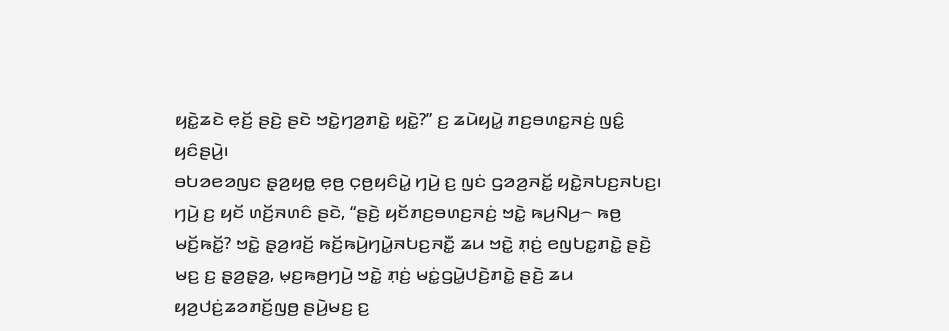ꤟꤢꤧ꤭ꤘꤢꤧ ꤕ꤫ꤢꤩ꤬ ꤔꤢꤧ꤬ ꤔꤢꤧ ꤠꤢꤧ꤭ꤚꤤ꤬ꤊꤢꤧ꤭ ꤟꤢꤧ꤭?” ꤢ꤬ ꤘꤣꤧꤟꤣꤧ꤭ ꤊꤢ꤬ꤋꤛꤢ꤭ꤏꤢꤦ꤬ ꤜꤢꤨ꤭ ꤟꤢꤨꤔꤣꤧ꤬꤯
ꤋꤝꤤꤕꤤꤜꤢ ꤔ꤫ꤤ꤬ꤟꤥ꤭ ꤕ꤫ꤥ꤬ ꤍ꤫ꤥ꤬ꤟꤢꤨꤣꤧ꤭ ꤚꤣꤧ꤬ ꤢ꤬ ꤜꤢꤦ ꤞꤤꤤ꤬ꤏꤢꤩ꤭ ꤟꤢꤧ꤭ꤏꤝꤢ꤬ꤏꤝꤢ꤬꤯
ꤚꤣꤧ꤬ ꤢ꤬ ꤟꤢꤩ ꤛꤢꤩ꤬ꤏꤛꤢꤨ ꤔꤢꤧ, “ꤔꤢꤧ꤬ ꤟꤢꤩꤊꤢ꤬ꤋꤛꤢ꤬ꤏꤢꤦ꤬ ꤠꤢꤧ꤭ ꤒꤣ꤬ꤡꤣ꤬꤮ ꤒꤥ꤬ ꤗꤢꤩ꤬ꤒꤢꤩ꤭? ꤠꤢꤧ꤭ ꤔ꤫ꤤ꤬ꤙꤢꤩ꤬ ꤒꤢꤩ꤬ꤒꤣꤧ꤬ꤚꤣꤧ꤭ꤏꤝꤢ꤬ꤏꤢꤪ꤭ ꤘꤣ ꤠꤢꤧ꤭ ꤊ꤫ꤢꤦ꤬ ꤕꤜꤝꤢ꤭ꤊꤢꤧ꤭ ꤔꤢꤧ꤬ ꤗꤢ꤬ ꤢ꤬ ꤔ꤫ꤤ꤬ꤔ꤫ꤤ꤬, ꤗ꤫ꤢ꤬ꤒꤥ꤬ꤚꤣꤧ꤬ ꤠꤢꤧ꤭ ꤊ꤫ꤢꤦ꤬ ꤗꤢꤦ꤭ꤞꤣꤧ꤭ꤓꤢꤧ꤬ꤊꤢꤧ꤭ ꤔꤢꤧ꤬ ꤘꤣ ꤟꤤ꤬ꤓꤢꤦ꤬ꤘꤤꤊꤢꤩ꤬ꤜꤥ꤬ ꤔꤣꤧ꤬ꤗꤢ꤬ ꤢ꤬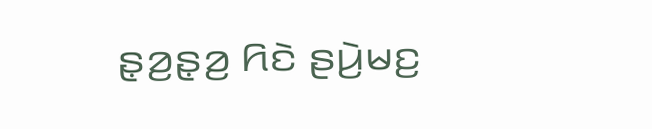ꤔ꤫ꤤ꤬ꤔ꤫ꤤ꤬ ꤖꤢꤧ ꤔꤣꤧ꤬ꤗꤢ꤬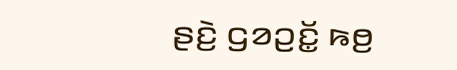ꤔꤢꤧ꤬ ꤞꤤꤑꤢꤩ꤭ ꤒꤥ꤬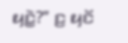ꤟꤢꤧ꤭?” ꤢ꤬ ꤟꤢꤩ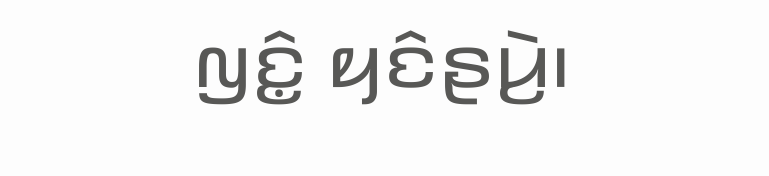ꤜꤢꤨ꤭ ꤟꤢꤨꤔꤣꤧ꤬꤯